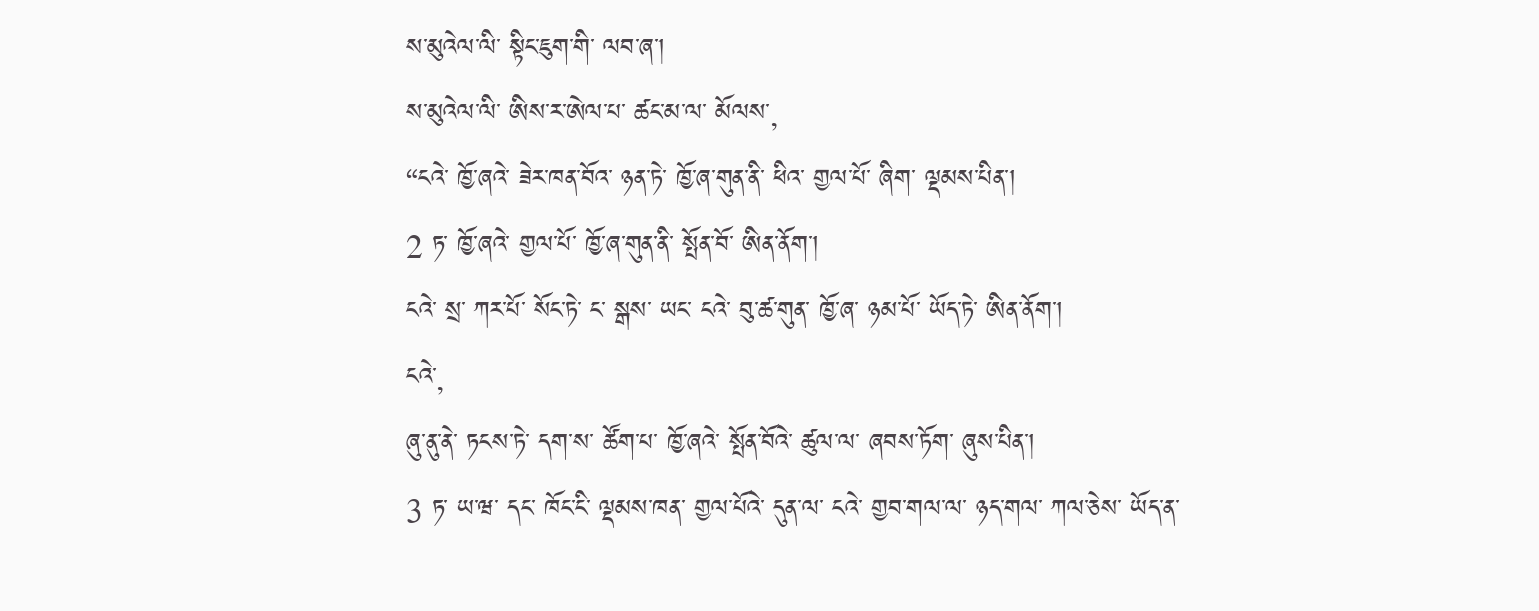ས་མུའེལ་ལི་ སྟིང་ཇུག་གི་ ལབ་ཞ་།
ས་མུའེལ་ལི་ ཨིས་ར་ཨེལ་པ་ ཚང་མ་ལ་ མོལས་,
“ངའེ་ ཁྱོ་ཞའེ་ ཟེར་ཁན་བོའ་ ཉན་ཏེ་ ཁྱོ་ཞ་གུན་ནི་ ཕིའ་ གྱལ་པོ་ ཞིག་ ལྡམས་པིན་།
2 ཏ་ ཁྱོ་ཞའེ་ གྱལ་པོ་ ཁྱོ་ཞ་གུན་ནི་ སྤོན་བོ་ ཨིན་ནོག་།
ངའེ་ སྲ་ ཀར་པོ་ སོང་ཏེ་ ང་ སྒས་ ཡང་ ངའེ་ བུ་ཚ་གུན་ ཁྱོ་ཞ་ ཉམ་པོ་ ཡོད་ཏེ་ ཨིན་ནོག་།
ངའེ་,
ཞུ་ནུ་ནེ་ ཏངས་ཏེ་ དག་ས་ ཚོག་པ་ ཁྱོ་ཞའེ་ སྤོན་བོའེ་ ཚུལ་ལ་ ཞབས་ཏོག་ ཞུས་པིན་།
3 ཏ་ ཡ་ཝ་ དང་ ཁོང་ངི་ ལྡམས་ཁན་ གྱལ་པོའེ་ དུན་ལ་ ངའེ་ གྱབ་གལ་ལ་ ཉད་གལ་ ཀལ་ཅེས་ ཡོད་ན་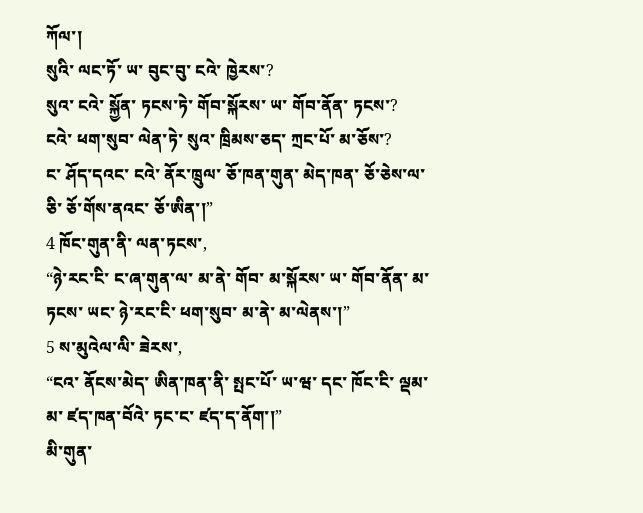ཀོལ་།
སུའི་ ལང་ཏོ་ ཡ་ བུང་བུ་ ངའེ་ ཁྱེརས་?
སུའ་ ངའེ་ སྐྱོན་ ཏངས་ཏེ་ གོབ་སྐོརས་ ཡ་ གོབ་ནོན་ ཏངས་?
ངའེ་ ཕག་སུབ་ ལེན་ཏེ་ སུའ་ ཁྲིམས་ཅད་ ཀྲང་པོ་ མ་ཅོས་?
ང་ ཤོད་དའང་ ངའེ་ ནོར་ཁྲུལ་ ཅོ་ཁན་གུན་ མེད་ཁན་ ཅོ་ཅེས་ལ་ ཅི་ ཅོ་གོས་ནའང་ ཅོ་ཨིན་།”
4 ཁོང་གུན་ནི་ ལན་ཏངས་,
“ཉེ་རང་ངི་ ང་ཞ་གུན་ལ་ མ་ནེ་ གོབ་ མ་སྐོརས་ ཡ་ གོབ་ནོན་ མ་ཏངས་ ཡང་ ཉེ་རང་ངི་ ཕག་སུབ་ མ་ནེ་ མ་ལེནས་།”
5 ས་མུའེལ་ལི་ ཟེརས་,
“ངའ་ ནོངས་མེད་ ཨིན་ཁན་ནི་ སྤང་པོ་ ཡ་ཝ་ དང་ ཁོང་ངི་ ལྡམ་མ་ ཛད་ཁན་བོའེ་ ཏང་ང་ ཛད་ད་ནོག་།”
མི་གུན་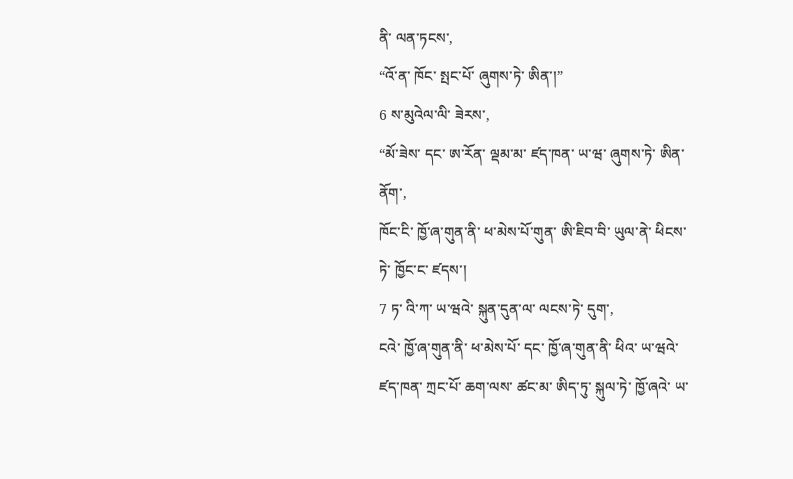ནི་ ལན་ཏངས་,
“འོ་ན་ ཁོང་ སྤང་པོ་ ཞུགས་ཏེ་ ཨིན་།”
6 ས་མུའེལ་ལི་ ཟེརས་,
“མོ་ཟེས་ དང་ ཨ་རོན་ ལྡམ་མ་ ཛད་ཁན་ ཡ་ཝ་ ཞུགས་ཏེ་ ཨིན་ནོག་,
ཁོང་ངི་ ཁྱོ་ཞ་གུན་ནི་ ཕ་མེས་པོ་གུན་ ཨི་ཇིབ་བི་ ཡུལ་ནེ་ ཕིངས་ཏེ་ ཁྱོང་ང་ ཛདས་།
7 ཏ་ འི་ཀ་ ཡ་ཝའེ་ སྐུན་དུན་ལ་ ལངས་ཏེ་ དུག་,
ངའེ་ ཁྱོ་ཞ་གུན་ནི་ ཕ་མེས་པོ་ དང་ ཁྱོ་ཞ་གུན་ནི་ ཕིའ་ ཡ་ཝའེ་ ཛད་ཁན་ ཀྲང་པོ་ ཆག་ལས་ ཚང་མ་ ཨིད་ཏུ་ སྐུལ་ཏེ་ ཁྱོ་ཞའེ་ ཡ་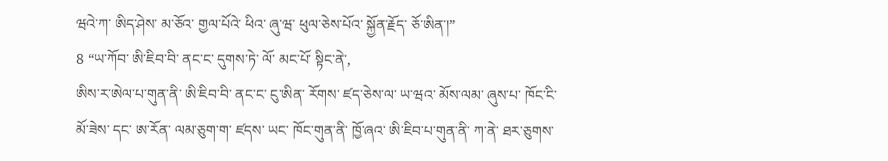ཝའེ་ཀ་ ཨིད་ཤེས་ མ་ཅོའ་ གྱལ་པོའེ་ ཕིའ་ ཞུ་ཝ་ ཕུལ་ཅེས་པོའ་ སྐྱོན་རྗོད་ ཅོ་ཨིན་།”
8 “ཡ་ཀོབ་ ཨི་ཇིབ་བི་ ནང་ང་ དུགས་ཏེ་ ལོ་ མང་པོ་ སྟིང་ནེ་,
ཨིས་ར་ཨེལ་པ་གུན་ནི་ ཨི་ཇིབ་བི་ ནང་ང་ ངུ་ཨིན་ རོགས་ ཛད་ཅེས་ལ་ ཡ་ཝའ་ མོས་ལམ་ ཞུས་པ་ ཁོང་ངི་ མོ་ཟེས་ དང་ ཨ་རོན་ ལམ་ཅུག་ག་ ཛདས་ ཡང་ ཁོང་གུན་ནི་ ཁྱོ་ཞའ་ ཨི་ཇིབ་པ་གུན་ནི་ ཀ་ནེ་ ཐར་ཅུགས་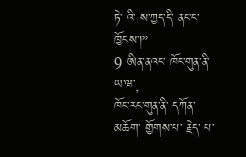ཏེ་ འི་ ས་ཀྱད་དི་ ནང་ང་ ཁྱོངས་།”
9 ཨིན་ནའང་ ཁོང་གུན་ནི་ ཡ་ཝ་,
ཁོང་རང་གུན་ནི་ དཀོན་མཆོག་ གྱོགས་པ་ རྗེད་ པ་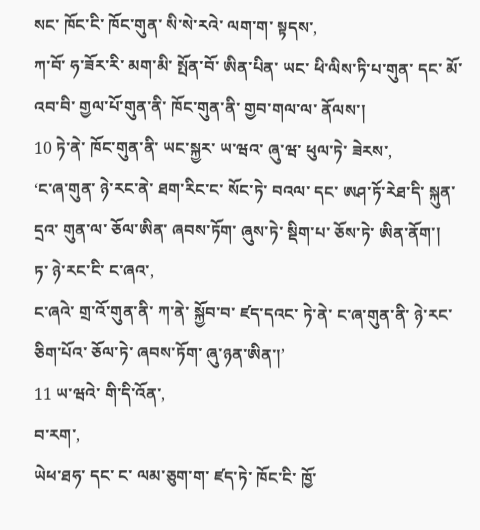སང་ ཁོང་ངི་ ཁོང་གུན་ སི་སེ་རའེ་ ལག་ག་ སྟདས་,
ཀ་བོ་ ཧ་ཟོར་རི་ མག་མི་ སྤོན་བོ་ ཨིན་པིན་ ཡང་ ཕི་ལིས་ཏི་པ་གུན་ དང་ མོ་འབ་བི་ གྱལ་པོ་གུན་ནི་ ཁོང་གུན་ནི་ གྱབ་གལ་ལ་ ནོལས་།
10 ཏེ་ནེ་ ཁོང་གུན་ནི་ ཡང་སྐྱར་ ཡ་ཝའ་ ཞུ་ཝ་ ཕུལ་ཏེ་ ཟེརས་,
‘ང་ཞ་གུན་ ཉེ་རང་ནེ་ ཐག་རིང་ང་ སོང་ཏེ་ བའལ་ དང་ ཨཤ་ཏོ་རེཐ་དི་ སྐུན་དྲའ་ གུན་ལ་ ཅོལ་ཨིན་ ཞབས་ཏོག་ ཞུས་ཏེ་ སྡིག་པ་ ཅོས་ཏེ་ ཨིན་ནོག་།
ཏ་ ཉེ་རང་ངི་ ང་ཞའ་,
ང་ཞའེ་ གྲ་འོ་གུན་ནི་ ཀ་ནེ་ སྐྱོབ་བ་ ཛད་དའང་ ཏེ་ནེ་ ང་ཞ་གུན་ནི་ ཉེ་རང་ ཅིག་པོའ་ ཅོལ་ཏེ་ ཞབས་ཏོག་ ཞུ་ཉན་ཨིན་།’
11 ཡ་ཝའེ་ གི་དི་འོན་,
བ་རག་,
ཡེཕ་ཐཧ་ དང་ ང་ ལམ་ཅུག་ག་ ཛད་ཏེ་ ཁོང་ངི་ ཁྱོ་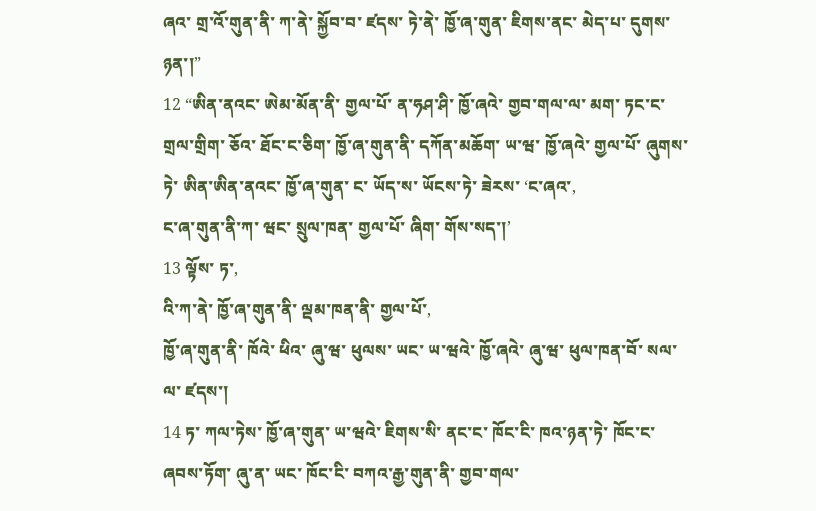ཞའ་ གྲ་འོ་གུན་ནི་ ཀ་ནེ་ སྐྱོབ་བ་ ཛདས་ ཏེ་ནེ་ ཁྱོ་ཞ་གུན་ ཇིགས་ནང་ མེད་པ་ དུགས་ཉན་།”
12 “ཨིན་ནའང་ ཨེམ་མོན་ནི་ གྱལ་པོ་ ན་ཧཤ་ཤི་ ཁྱོ་ཞའེ་ གྱབ་གལ་ལ་ མག་ ཏང་ང་ གྲལ་གྲིག་ ཅོའ་ ཐོང་ང་ཅིག་ ཁྱོ་ཞ་གུན་ནི་ དཀོན་མཆོག་ ཡ་ཝ་ ཁྱོ་ཞའེ་ གྱལ་པོ་ ཞུགས་ཏེ་ ཨིན་ཨིན་ནའང་ ཁྱོ་ཞ་གུན་ ང་ ཡོད་ས་ ཡོངས་ཏེ་ ཟེརས་ ‘ང་ཞའ་,
ང་ཞ་གུན་ནི་ཀ་ ཝང་ སྲུལ་ཁན་ གྱལ་པོ་ ཞིག་ གོས་སད་།’
13 ལྟོས་ ཏ་,
འི་ཀ་ནེ་ ཁྱོ་ཞ་གུན་ནི་ ལྡམ་ཁན་ནི་ གྱལ་པོ་,
ཁྱོ་ཞ་གུན་ནི་ ཁོའེ་ ཕིའ་ ཞུ་ཝ་ ཕུལས་ ཡང་ ཡ་ཝའེ་ ཁྱོ་ཞའེ་ ཞུ་ཝ་ ཕུལ་ཁན་བོ་ སལ་ལ་ ཛདས་།
14 ཏ་ ཀལ་ཏེས་ ཁྱོ་ཞ་གུན་ ཡ་ཝའེ་ ཇིགས་སི་ ནང་ང་ ཁོང་ངི་ ཁའ་ཉན་ཏེ་ ཁོང་ང་ ཞབས་ཏོག་ ཞུ་ན་ ཡང་ ཁོང་ངི་ བཀའ་རྒྱ་གུན་ནི་ གྱབ་གལ་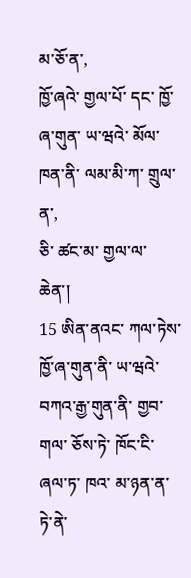མ་ཅོ་ན་,
ཁྱོ་ཞའེ་ གྱལ་པོ་ དང་ ཁྱོ་ཞ་གུན་ ཡ་ཝའེ་ མོལ་ཁན་ནི་ ལམ་མི་ཀ་ གྲུལ་ན་,
ཅི་ ཚང་མ་ གྱལ་ལ་ ཆེན་།
15 ཨིན་ནའང་ ཀལ་ཏེས་ ཁྱོ་ཞ་གུན་ནི་ ཡ་ཝའེ་ བཀའ་རྒྱ་གུན་ནི་ གྱབ་གལ་ ཅོས་ཏེ་ ཁོང་ངི་ ཞལ་ཏ་ ཁའ་ མ་ཉན་ན་ ཏེ་ནེ་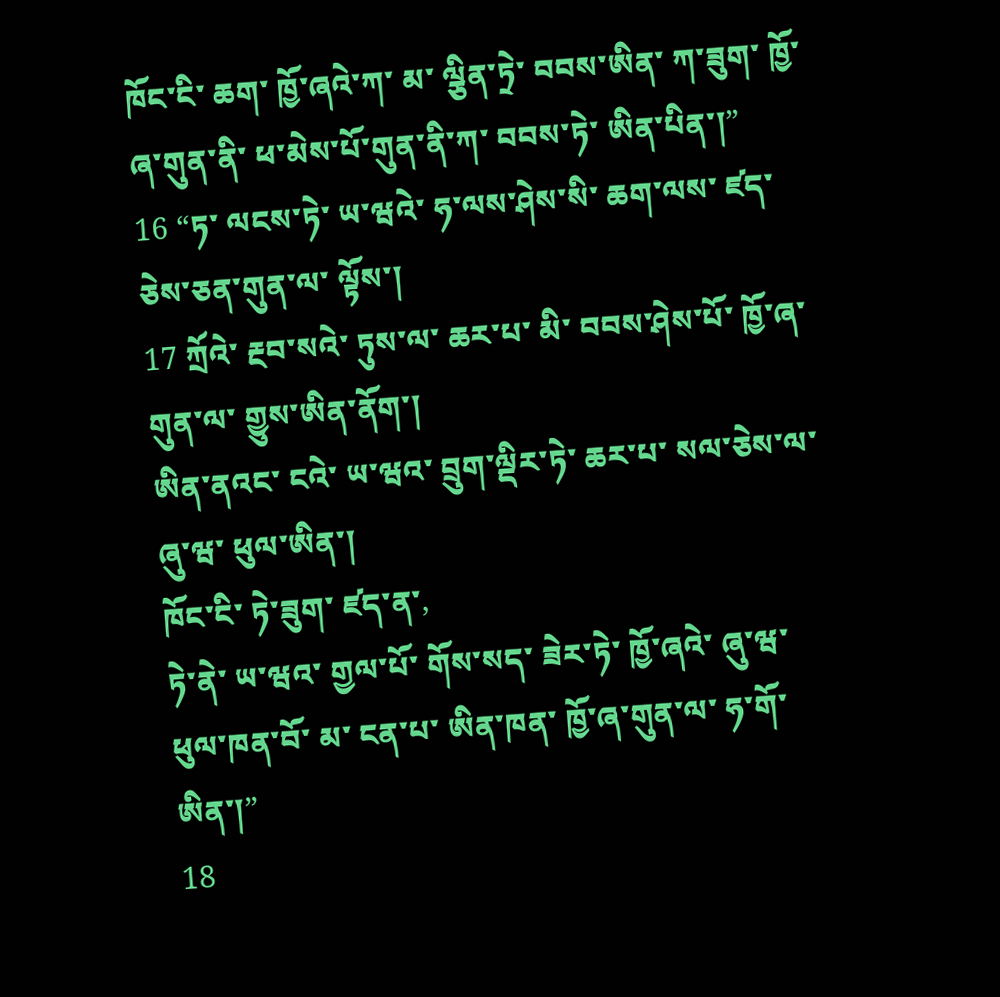ཁོང་ངི་ ཆག་ ཁྱོ་ཞའེ་ཀ་ མ་ ལྕིན་ཏྲེ་ བབས་ཨིན་ ཀ་ཟུག་ ཁྱོ་ཞ་གུན་ནི་ ཕ་མེས་པོ་གུན་ནི་ཀ་ བབས་ཏེ་ ཨིན་པིན་།”
16 “ཏ་ ལངས་ཏེ་ ཡ་ཝའེ་ ཧ་ལས་ཤེས་སི་ ཆག་ལས་ ཛད་ཅེས་ཅན་གུན་ལ་ ལྟོས་།
17 ཀྲོའེ་ རྔབ་སའེ་ ཏུས་ལ་ ཆར་པ་ མི་ བབས་ཤེས་པོ་ ཁྱོ་ཞ་གུན་ལ་ གྱུས་ཨིན་ནོག་།
ཨིན་ནའང་ ངའེ་ ཡ་ཝའ་ བྲུག་ལྡིར་ཏེ་ ཆར་པ་ སལ་ཅེས་ལ་ ཞུ་ཝ་ ཕུལ་ཨིན་།
ཁོང་ངི་ ཏེ་ཟུག་ ཛད་ན་,
ཏེ་ནེ་ ཡ་ཝའ་ གྱལ་པོ་ གོས་སད་ ཟེར་ཏེ་ ཁྱོ་ཞའེ་ ཞུ་ཝ་ ཕུལ་ཁན་བོ་ མ་ ངན་པ་ ཨིན་ཁན་ ཁྱོ་ཞ་གུན་ལ་ ཧ་གོ་ཨིན་།”
18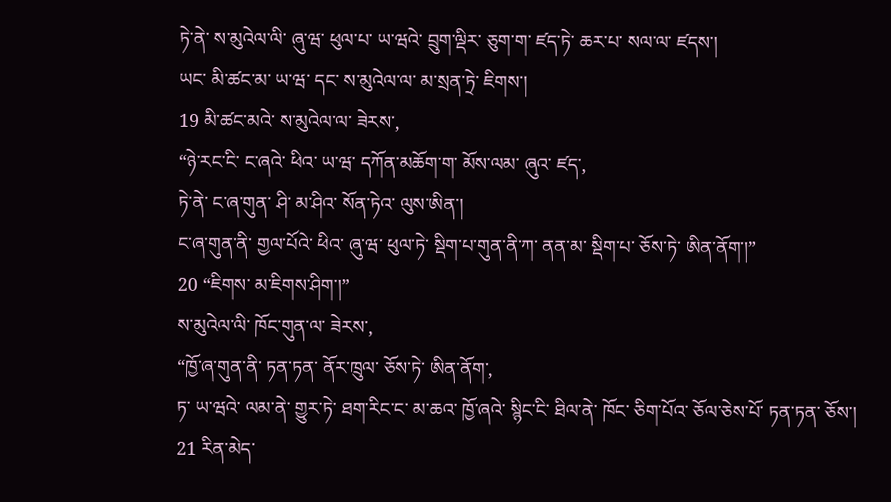ཏེ་ནེ་ ས་མུའེལ་ལི་ ཞུ་ཝ་ ཕུལ་པ་ ཡ་ཝའེ་ བྲུག་ལྡིར་ ཅུག་ག་ ཛད་ཏེ་ ཆར་པ་ སལ་ལ་ ཛདས་།
ཡང་ མི་ཚང་མ་ ཡ་ཝ་ དང་ ས་མུའེལ་ལ་ མ་སྲན་ཏྲེ་ ཇིགས་།
19 མི་ཚང་མའེ་ ས་མུའེལ་ལ་ ཟེརས་,
“ཉེ་རང་ངི་ ང་ཞའེ་ ཕིའ་ ཡ་ཝ་ དཀོན་མཆོག་ག་ མོས་ལམ་ ཞུའ་ ཛད་,
ཏེ་ནེ་ ང་ཞ་གུན་ ཤི་ མ་ཤིའ་ སོན་ཏེའ་ ལུས་ཨིན་།
ང་ཞ་གུན་ནི་ གྱལ་པོའེ་ ཕིའ་ ཞུ་ཝ་ ཕུལ་ཏེ་ སྡིག་པ་གུན་ནི་ཀ་ ནན་མ་ སྡིག་པ་ ཅོས་ཏེ་ ཨིན་ནོག་།”
20 “ཇིགས་ མ་ཇིགས་ཤིག་།”
ས་མུའེལ་ལི་ ཁོང་གུན་ལ་ ཟེརས་,
“ཁྱོ་ཞ་གུན་ནི་ ཏན་ཏན་ ནོར་ཁྲུལ་ ཅོས་ཏེ་ ཨིན་ནོག་,
ཏ་ ཡ་ཝའེ་ ལམ་ནེ་ གྱུར་ཏེ་ ཐག་རིང་ང་ མ་ཆའ་ ཁྱོ་ཞའེ་ སྙིང་ངི་ ཐིལ་ནེ་ ཁོང་ ཅིག་པོའ་ ཅོལ་ཅེས་པོ་ ཏན་ཏན་ ཅོས་།
21 རིན་མེད་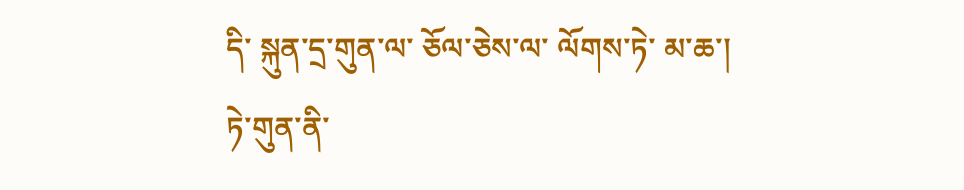དི་ སྐུན་དྲ་གུན་ལ་ ཅོལ་ཅེས་ལ་ ལོགས་ཏེ་ མ་ཆ་།
ཏེ་གུན་ནི་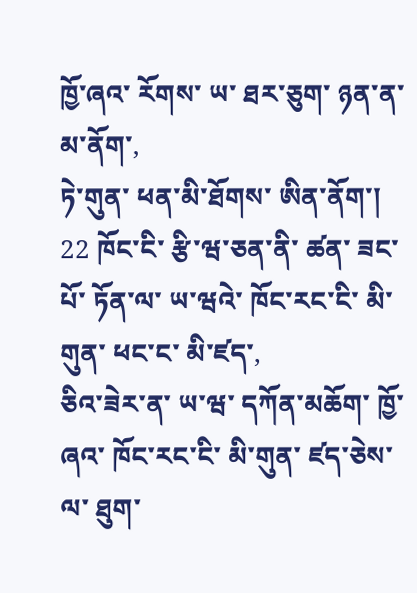ཁྱོ་ཞའ་ རོགས་ ཡ་ ཐར་ཅུག་ ཉན་ན་ མ་ནོག་,
ཏེ་གུན་ ཕན་མི་ཐོགས་ ཨིན་ནོག་།
22 ཁོང་ངི་ རྩི་ཝ་ཅན་ནི་ ཚན་ ཟང་པོ་ ཏོན་ལ་ ཡ་ཝའེ་ ཁོང་རང་ངི་ མི་གུན་ ཕང་ང་ མི་ཛད་,
ཅིའ་ཟེར་ན་ ཡ་ཝ་ དཀོན་མཆོག་ ཁྱོ་ཞའ་ ཁོང་རང་ངི་ མི་གུན་ ཛད་ཅེས་ལ་ ཐུག་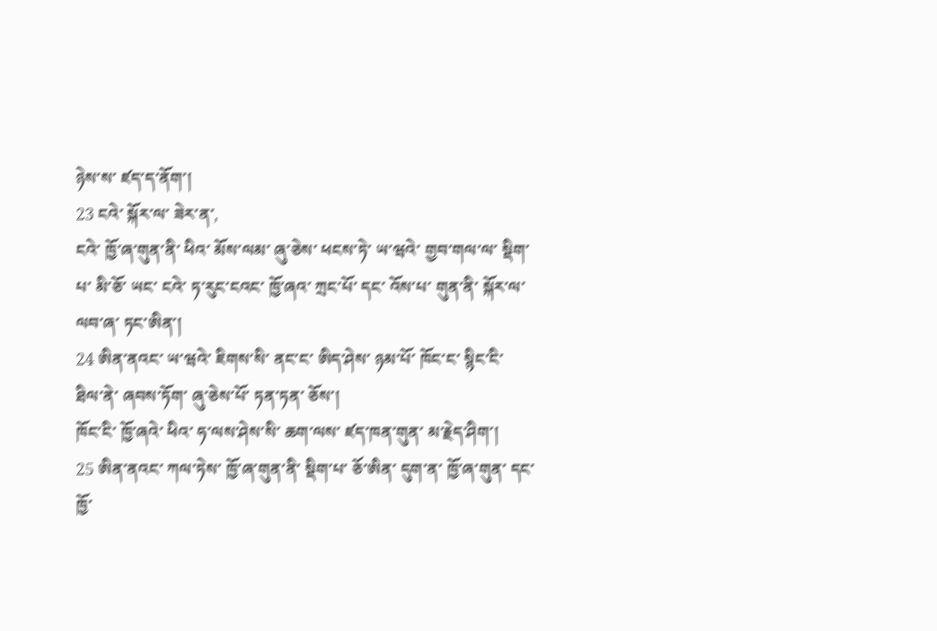ཉེས་ས་ ཛད་ད་ནོག་།
23 ངའེ་ སྐོར་ལ་ ཟེར་ན་,
ངའེ་ ཁྱོ་ཞ་གུན་ནི་ ཕིའ་ མོས་ལམ་ ཞུ་ཅེས་ ཕངས་ཏེ་ ཡ་ཝའེ་ གྱབ་གལ་ལ་ སྡིག་པ་ མི་ཅོ་ ཡང་ ངའེ་ ཏ་རུང་ངའང་ ཁྱོ་ཞའ་ ཀྲང་པོ་ དང་ འོས་པ་ གུན་ནི་ སྐོར་ལ་ ལབ་ཞ་ ཏང་ཨིན་།
24 ཨིན་ནའང་ ཡ་ཝའེ་ ཇིགས་སི་ ནང་ང་ ཨིད་ཤེས་ ཉམ་པོ་ ཁོང་ང་ སྙིང་ངི་ ཐིལ་ནེ་ ཞབས་ཏོག་ ཞུ་ཅེས་པོ་ ཏན་ཏན་ ཅོས་།
ཁོང་ངི་ ཁྱོ་ཞའེ་ ཕིའ་ ཧ་ལས་ཤེས་སི་ ཆག་ལས་ ཛད་ཁན་གུན་ མ་རྗེད་ཤིག་།
25 ཨིན་ནའང་ ཀལ་ཏེས་ ཁྱོ་ཞ་གུན་ནི་ སྡིག་པ་ ཅོ་ཨིན་ དུག་ན་ ཁྱོ་ཞ་གུན་ དང་ ཁྱོ་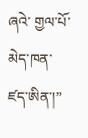ཞའེ་ གྱལ་པོ་ མེད་ཁན་ ཛད་ཨིན་།”